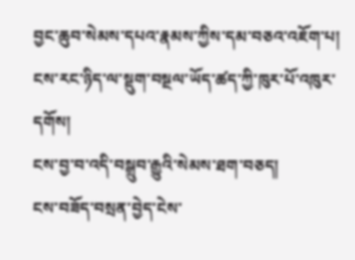བྱང་ཆུབ་སེམས་དཔའ་རྣམས་ཀྱིས་དམ་བཅའ་འཇོག་པ།
ངས་རང་ཉིད་ལ་སྡུག་བསྔལ་ཡོད་ཚད་ཀྱི་ཁུར་པོ་འཁུར་དགོས།
ངས་བྱ་བ་འདི་བསྒྲུབ་རྒྱུའི་སེམས་ཐག་བཅད།
ངས་བཟོད་བསྲན་བྱེད་ངེས་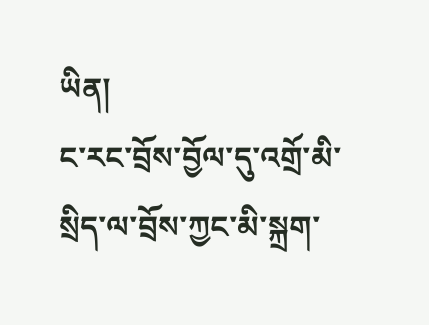ཡིན།
ང་རང་བྲོས་བྱོལ་དུ་འགྲོ་མི་སྲིད་ལ་བྲོས་ཀྱང་མི་སྐྲག་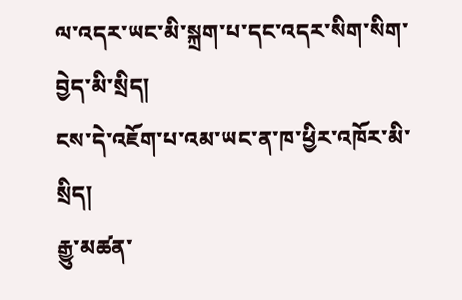ལ་འདར་ཡང་མི་སྐྲག་པ་དང་འདར་སིག་སིག་བྱེད་མི་སྲིད།
ངས་དེ་འཇོག་པ་འམ་ཡང་ན་ཁ་ཕྱིར་འཁོར་མི་སྲིད།
རྒྱུ་མཚན་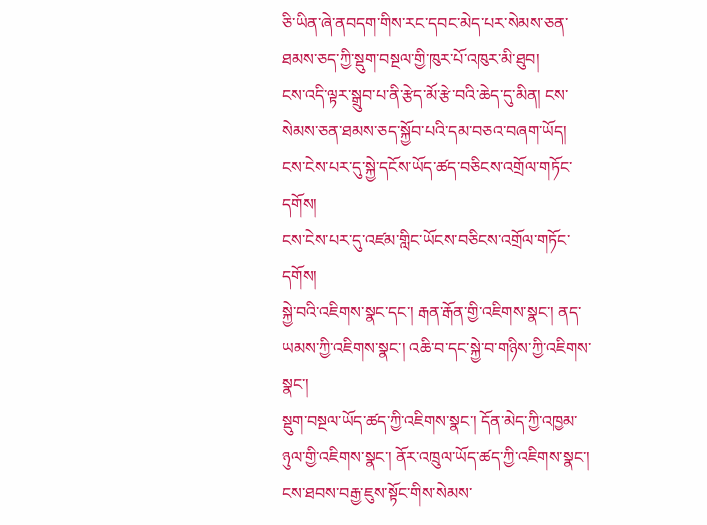ཅི་ཡིན་ཞེ་ནབདག་གིས་རང་དབང་མེད་པར་སེམས་ཅན་ཐམས་ཅད་ཀྱི་སྡུག་བསྔལ་གྱི་ཁུར་པོ་འཁུར་མི་ཐུབ།
ངས་འདི་ལྟར་སྒྲུབ་པ་ནི་རྩེད་མོ་རྩེ་བའི་ཆེད་དུ་མིན། ངས་སེམས་ཅན་ཐམས་ཅད་སྐྱོབ་པའི་དམ་བཅའ་བཞག་ཡོད།
ངས་ངེས་པར་དུ་སྐྱེ་དངོས་ཡོད་ཚད་བཅིངས་འགྲོལ་གཏོང་དགོས།
ངས་ངེས་པར་དུ་འཛམ་གླིང་ཡོངས་བཅིངས་འགྲོལ་གཏོང་དགོས།
སྐྱེ་བའི་འཇིགས་སྣང་དང་། རྒན་རྒོན་གྱི་འཇིགས་སྣང་། ནད་ཡམས་ཀྱི་འཇིགས་སྣང་། འཆི་བ་དང་སྐྱེ་བ་གཉིས་ཀྱི་འཇིགས་སྣང་།
སྡུག་བསྔལ་ཡོད་ཚད་ཀྱི་འཇིགས་སྣང་། དོན་མེད་ཀྱི་འཁྱམ་ཉུལ་གྱི་འཇིགས་སྣང་། ནོར་འཁྲུལ་ཡོད་ཚད་ཀྱི་འཇིགས་སྣང་།
ངས་ཐབས་བརྒྱ་ཇུས་སྟོང་གིས་སེམས་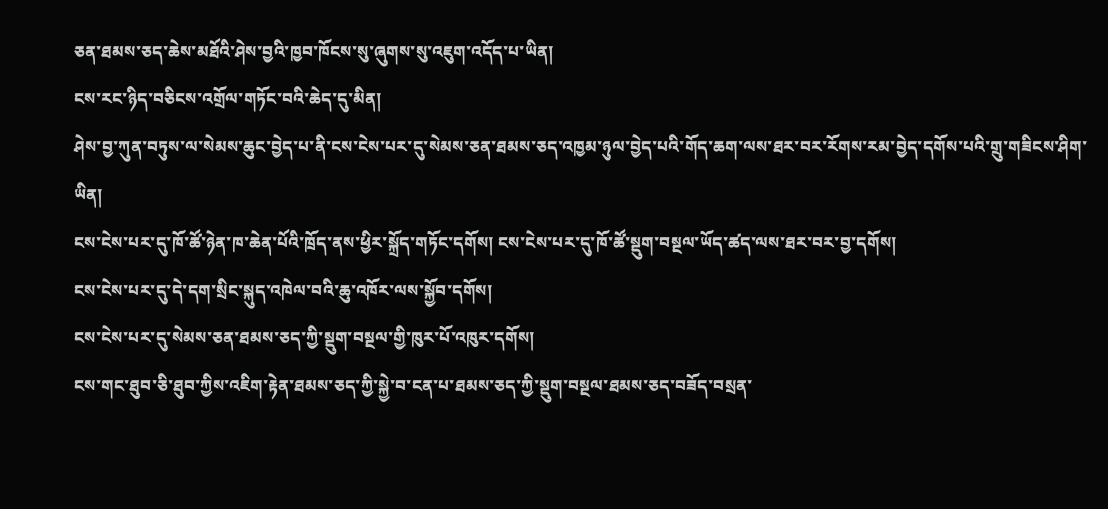ཅན་ཐམས་ཅད་ཆེས་མཐོའི་ཤེས་བྱའི་ཁྱབ་ཁོངས་སུ་ཞུགས་སུ་འཇུག་འདོད་པ་ཡིན།
ངས་རང་ཉིད་བཅིངས་འགྲོལ་གཏོང་བའི་ཆེད་དུ་མིན།
ཤེས་བྱ་ཀུན་བཏུས་ལ་སེམས་ཆུང་བྱེད་པ་ནི་ངས་ངེས་པར་དུ་སེམས་ཅན་ཐམས་ཅད་འཁྱམ་ཉུལ་བྱེད་པའི་གོད་ཆག་ལས་ཐར་བར་རོགས་རམ་བྱེད་དགོས་པའི་གྲུ་གཟིངས་ཤིག་ཡིན།
ངས་ངེས་པར་དུ་ཁོ་ཚོ་ཉེན་ཁ་ཆེན་པོའི་ཁྲོད་ནས་ཕྱིར་སྐྲོད་གཏོང་དགོས། ངས་ངེས་པར་དུ་ཁོ་ཚོ་སྡུག་བསྔལ་ཡོད་ཚད་ལས་ཐར་བར་བྱ་དགོས།
ངས་ངེས་པར་དུ་དེ་དག་སྲིང་སྐུད་འཁེལ་བའི་ཆུ་འཁོར་ལས་སྐྱོབ་དགོས།
ངས་ངེས་པར་དུ་སེམས་ཅན་ཐམས་ཅད་ཀྱི་སྡུག་བསྔལ་གྱི་ཁུར་པོ་འཁུར་དགོས།
ངས་གང་ཐུབ་ཅི་ཐུབ་ཀྱིས་འཇིག་རྟེན་ཐམས་ཅད་ཀྱི་སྐྱེ་བ་ངན་པ་ཐམས་ཅད་ཀྱི་སྡུག་བསྔལ་ཐམས་ཅད་བཟོད་བསྲན་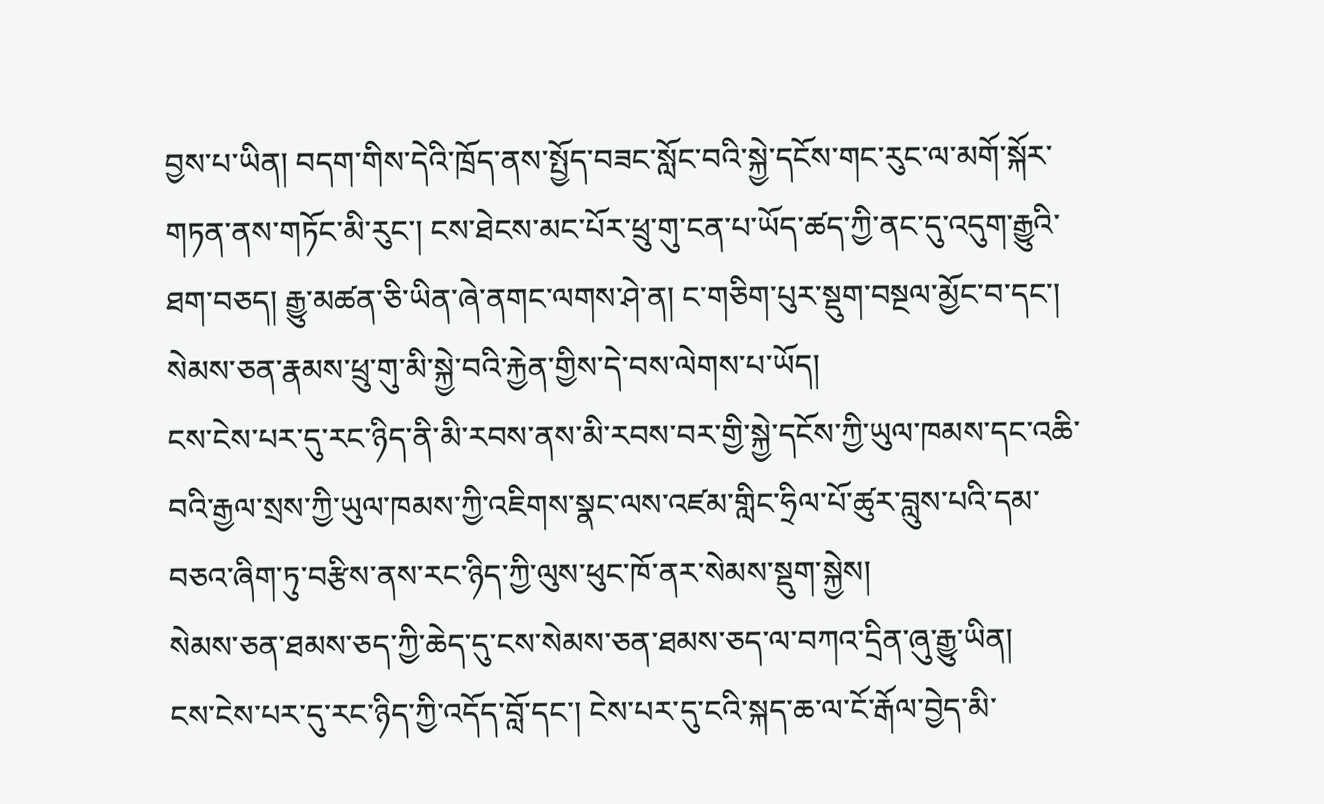བྱས་པ་ཡིན། བདག་གིས་དེའི་ཁྲོད་ནས་སྤྱོད་བཟང་སློང་བའི་སྐྱེ་དངོས་གང་རུང་ལ་མགོ་སྐོར་གཏན་ནས་གཏོང་མི་རུང་། ངས་ཐེངས་མང་པོར་ཕྲུ་གུ་ངན་པ་ཡོད་ཚད་ཀྱི་ནང་དུ་འདུག་རྒྱུའི་ཐག་བཅད། རྒྱུ་མཚན་ཅི་ཡིན་ཞེ་ནགང་ལགས་ཤེ་ན། ང་གཅིག་པུར་སྡུག་བསྔལ་མྱོང་བ་དང་།
སེམས་ཅན་རྣམས་ཕྲུ་གུ་མི་སྐྱེ་བའི་རྐྱེན་གྱིས་དེ་བས་ལེགས་པ་ཡོད།
ངས་ངེས་པར་དུ་རང་ཉིད་ནི་མི་རབས་ནས་མི་རབས་བར་གྱི་སྐྱེ་དངོས་ཀྱི་ཡུལ་ཁམས་དང་འཆི་བའི་རྒྱལ་སྲས་ཀྱི་ཡུལ་ཁམས་ཀྱི་འཇིགས་སྣང་ལས་འཛམ་གླིང་ཧྲིལ་པོ་ཚུར་བླུས་པའི་དམ་བཅའ་ཞིག་ཏུ་བརྩིས་ནས་རང་ཉིད་ཀྱི་ལུས་ཕུང་ཁོ་ནར་སེམས་སྡུག་སྐྱེས།
སེམས་ཅན་ཐམས་ཅད་ཀྱི་ཆེད་དུ་ངས་སེམས་ཅན་ཐམས་ཅད་ལ་བཀའ་དྲིན་ཞུ་རྒྱུ་ཡིན།
ངས་ངེས་པར་དུ་རང་ཉིད་ཀྱི་འདོད་བློ་དང་། ངེས་པར་དུ་ངའི་སྐད་ཆ་ལ་ངོ་རྒོལ་བྱེད་མི་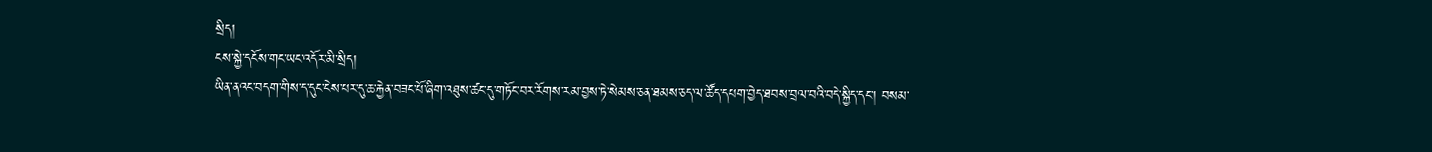སྲིད།
ངས་སྐྱེ་དངོས་གང་ཡང་འདོར་མི་སྲིད།
ཡིན་ནའང་བདག་གིས་ད་དུང་ངེས་པར་དུ་ཆ་རྐྱེན་བཟང་པོ་ཞིག་འཐུས་ཚང་དུ་གཏོང་བར་རོགས་རམ་བྱས་ཏེ་སེམས་ཅན་ཐམས་ཅད་ལ་ཚོད་དཔག་བྱེད་ཐབས་བྲལ་བའི་བདེ་སྐྱིད་དང་། བསམ་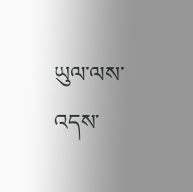ཡུལ་ལས་འདས་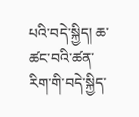པའི་བདེ་སྐྱིད། ཆ་ཚང་བའི་ཚན་རིག་གི་བདེ་སྐྱིད་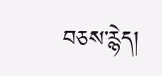བཅས་རྙེད།